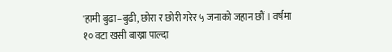'हामी बुढा–बुढी, छोरा र छोरी गरेर ५ जनाको जहान छौं । वर्षमा १० वटा खसी बाख्रा पाल्दा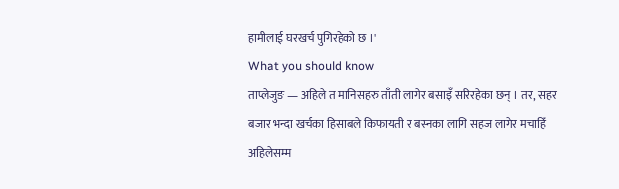हामीलाई घरखर्च पुगिरहेको छ ।'
What you should know
ताप्लेजुङ — अहिले त मानिसहरु ताँती लागेर बसाइँ सरिरहेका छन् । तर, सहर बजार भन्दा खर्चका हिसाबले किफायती र बस्नका लागि सहज लागेर मचाहिँ अहिलेसम्म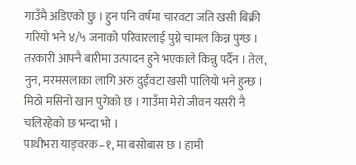गाउँमै अडिएको छु । हुन पनि वर्षमा चारवटा जति खसी बिक्री गरियो भने ४/५ जनाको परिवारलाई पुग्ने चामल किन्न पुग्छ ।
तरकारी आफ्नै बारीमा उत्पादन हुने भएकाले किन्नु पर्दैन । तेल, नुन, मरमसलाका लागि अरु दुईवटा खसी पालियो भने हुन्छ । मिठो मसिनो खान पुगेको छ । गाउँमा मेरो जीवन यसरी नै चलिरहेको छ भन्दा भो ।
पाथीभरा याङ्वरक–१, मा बसोबास छ । हामी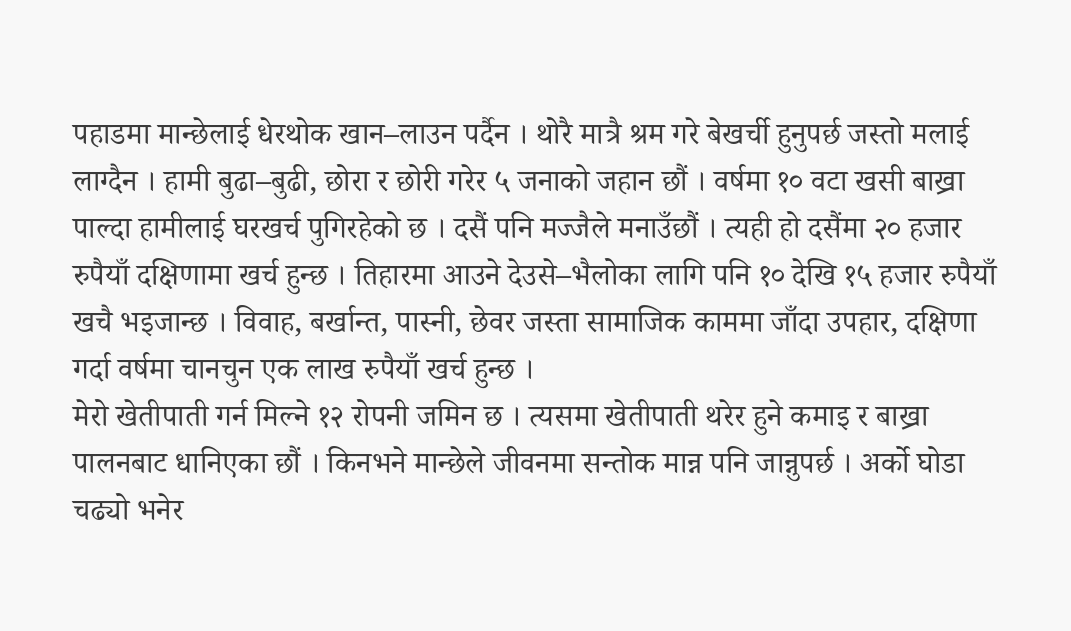पहाडमा मान्छेलाई धेरथोक खान–लाउन पर्दैन । थोरै मात्रै श्रम गरे बेखर्ची हुनुपर्छ जस्तो मलाई लाग्दैन । हामी बुढा–बुढी, छोरा र छोरी गरेर ५ जनाको जहान छौं । वर्षमा १० वटा खसी बाख्रा पाल्दा हामीलाई घरखर्च पुगिरहेको छ । दसैं पनि मज्जैले मनाउँछौं । त्यही हो दसैंमा २० हजार रुपैयाँ दक्षिणामा खर्च हुन्छ । तिहारमा आउने देउसे–भैलोका लागि पनि १० देखि १५ हजार रुपैयाँ खचै भइजान्छ । विवाह, बर्खान्त, पास्नी, छेवर जस्ता सामाजिक काममा जाँदा उपहार, दक्षिणा गर्दा वर्षमा चानचुन एक लाख रुपैयाँ खर्च हुन्छ ।
मेरो खेतीपाती गर्न मिल्ने १२ रोपनी जमिन छ । त्यसमा खेतीपाती थरेर हुने कमाइ र बाख्रा पालनबाट धानिएका छौं । किनभने मान्छेले जीवनमा सन्तोक मान्न पनि जान्नुपर्छ । अर्को घोडा चढ्यो भनेर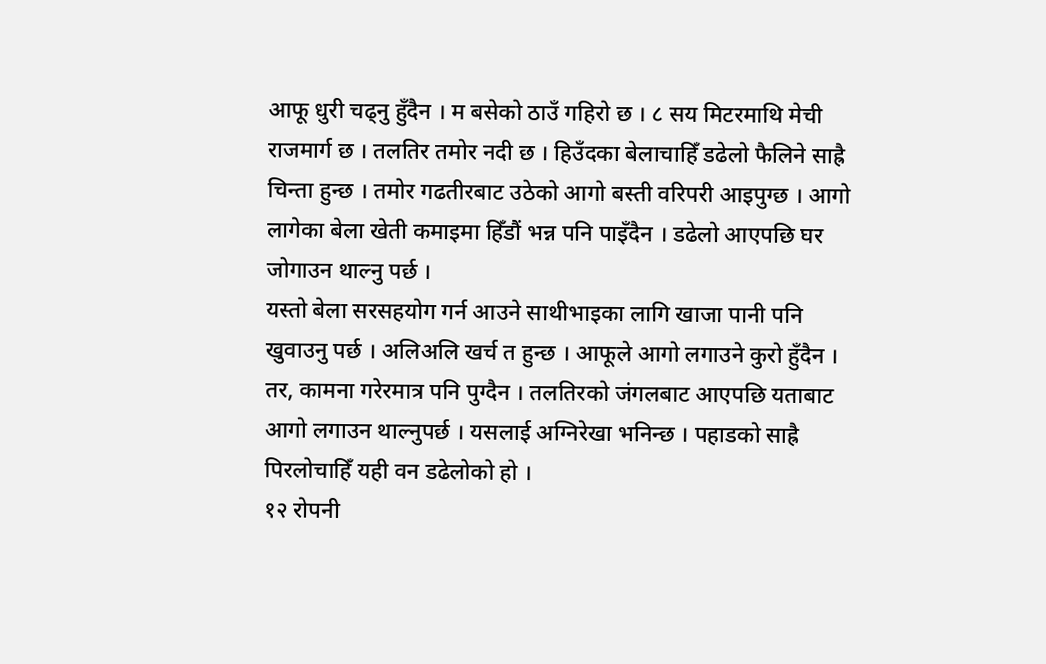आफू धुरी चढ्नु हुँदैन । म बसेको ठाउँ गहिरो छ । ८ सय मिटरमाथि मेची राजमार्ग छ । तलतिर तमोर नदी छ । हिउँदका बेलाचाहिँ डढेलो फैलिने साह्रै चिन्ता हुन्छ । तमोर गढतीरबाट उठेको आगो बस्ती वरिपरी आइपुग्छ । आगो लागेका बेला खेती कमाइमा हिँडौं भन्न पनि पाइँदैन । डढेलो आएपछि घर जोगाउन थाल्नु पर्छ ।
यस्तो बेला सरसहयोग गर्न आउने साथीभाइका लागि खाजा पानी पनि खुवाउनु पर्छ । अलिअलि खर्च त हुन्छ । आफूले आगो लगाउने कुरो हुँदैन । तर, कामना गरेरमात्र पनि पुग्दैन । तलतिरको जंगलबाट आएपछि यताबाट आगो लगाउन थाल्नुपर्छ । यसलाई अग्निरेखा भनिन्छ । पहाडको साह्रै पिरलोचाहिँ यही वन डढेलोको हो ।
१२ रोपनी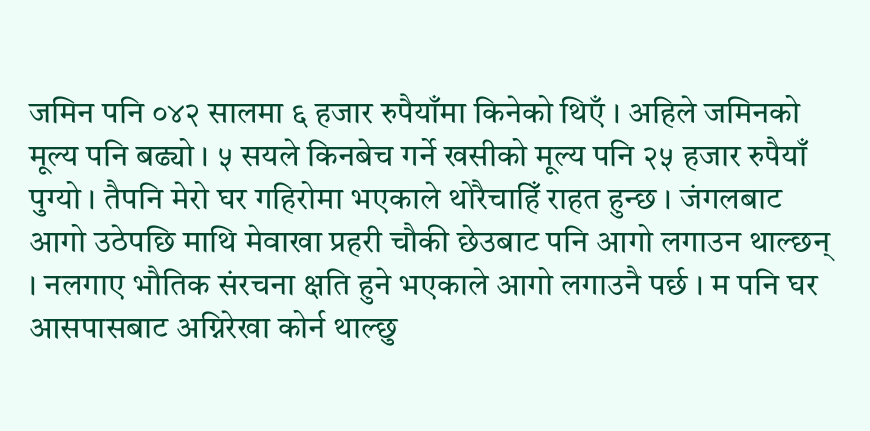जमिन पनि ०४२ सालमा ६ हजार रुपैयाँमा किनेको थिएँ । अहिले जमिनको मूल्य पनि बढ्यो । ५ सयले किनबेच गर्ने खसीको मूल्य पनि २५ हजार रुपैयाँ पुग्यो । तैपनि मेरो घर गहिरोमा भएकाले थोरैचाहिँ राहत हुन्छ । जंगलबाट आगो उठेपछि माथि मेवाखा प्रहरी चौकी छेउबाट पनि आगो लगाउन थाल्छन् । नलगाए भौतिक संरचना क्षति हुने भएकाले आगो लगाउनै पर्छ । म पनि घर आसपासबाट अग्निरेखा कोर्न थाल्छु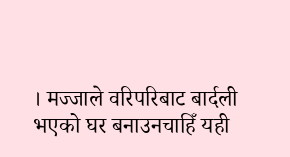। मज्जाले वरिपरिबाट बार्दली भएको घर बनाउनचाहिँ यही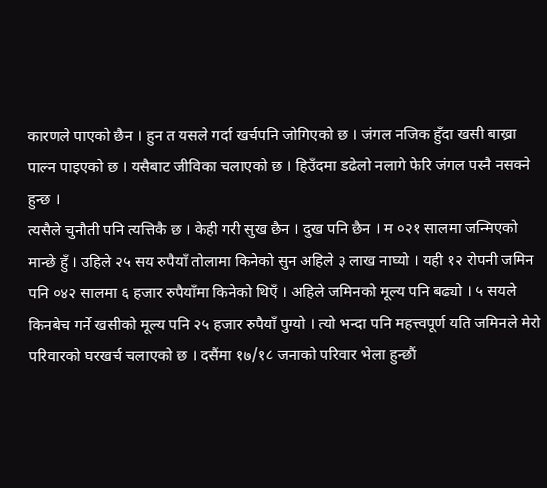कारणले पाएको छैन । हुन त यसले गर्दा खर्चपनि जोगिएको छ । जंगल नजिक हुँदा खसी बाख्रा पाल्न पाइएको छ । यसैबाट जीविका चलाएको छ । हिउँदमा डढेलो नलागे फेरि जंगल पस्नै नसक्ने हुन्छ ।
त्यसैले चुनौती पनि त्यत्तिकै छ । केही गरी सुख छैन । दुख पनि छैन । म ०२१ सालमा जन्मिएको मान्छे हुँ । उहिले २५ सय रुपैयाँ तोलामा किनेको सुन अहिले ३ लाख नाघ्यो । यही १२ रोपनी जमिन पनि ०४२ सालमा ६ हजार रुपैयाँमा किनेको थिएँ । अहिले जमिनको मूल्य पनि बढ्यो । ५ सयले किनबेच गर्ने खसीको मूल्य पनि २५ हजार रुपैयाँ पुग्यो । त्यो भन्दा पनि महत्त्वपूर्ण यति जमिनले मेरो परिवारको घरखर्च चलाएको छ । दसैंमा १७/१८ जनाको परिवार भेला हुन्छौं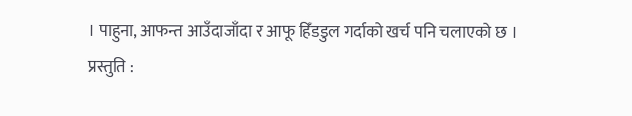। पाहुना, आफन्त आउँदाजाँदा र आफू हिँडडुल गर्दाको खर्च पनि चलाएको छ ।
प्रस्तुति :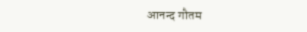आनन्द गौतम